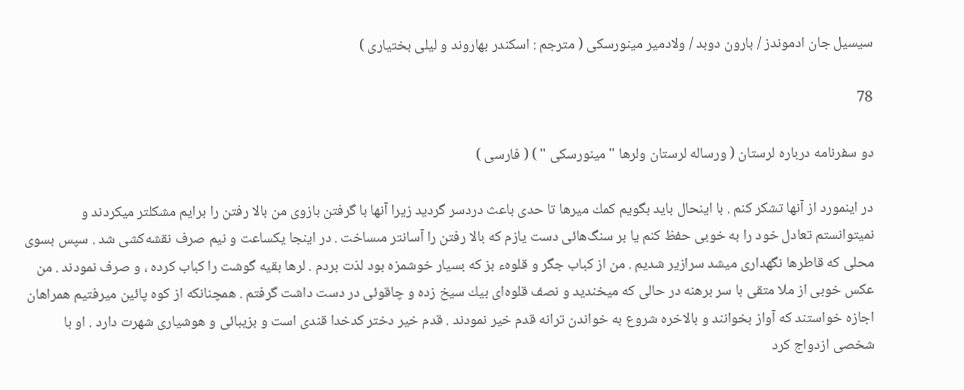سيسيل جان ادموندز / بارون دوبد / ولادمير مينورسكى ( مترجم : اسكندر بهاروند و ليلى بختيارى )

78

دو سفرنامه درباره لرستان ( ورساله لرستان ولرها " مينورسكى " ) ( فارسى )

در اينمورد از آنها تشكر كنم . با اينحال بايد بگويم كمك ميرها تا حدى باعث دردسر گرديد زيرا آنها با گرفتن بازوى من بالا رفتن را برايم مشكلتر ميكردند و نميتوانستم تعادل خود را به خوبى حفظ كنم يا بر سنگ‌هائى دست يازم كه بالا رفتن را آسانتر مىساخت . در اينجا يكساعت و نيم صرف نقشه‌كشى شد . سپس بسوى محلى كه قاطرها نگهدارى ميشد سرازير شديم . من از كباب جگر و قلوهء بز كه بسيار خوشمزه بود لذت بردم . لرها بقيه گوشت را كباب كرده ، و صرف نمودند . من عكس خوبى از ملا متقى با سر برهنه در حالى كه ميخنديد و نصف قلوه‌اى بيك سيخ زده و چاقوئى در دست داشت گرفتم . همچنانكه از كوه پائين ميرفتيم همراهان اجازه خواستند كه آواز بخوانند و بالاخره شروع به خواندن ترانه قدم خير نمودند . قدم خير دختر كدخدا قندى است و بزيبائى و هوشيارى شهرت دارد . او با شخصى ازدواج كرد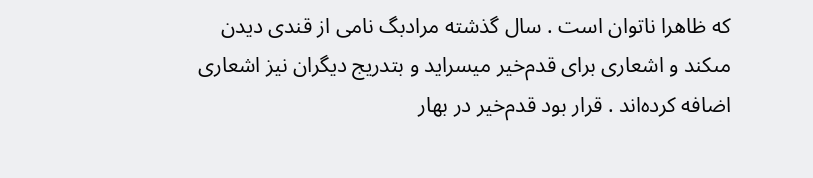كه ظاهرا ناتوان است . سال گذشته مرادبگ نامى از قندى ديدن مىكند و اشعارى براى قدم‌خير ميسرايد و بتدريج ديگران نيز اشعارى اضافه كرده‌اند . قرار بود قدم‌خير در بهار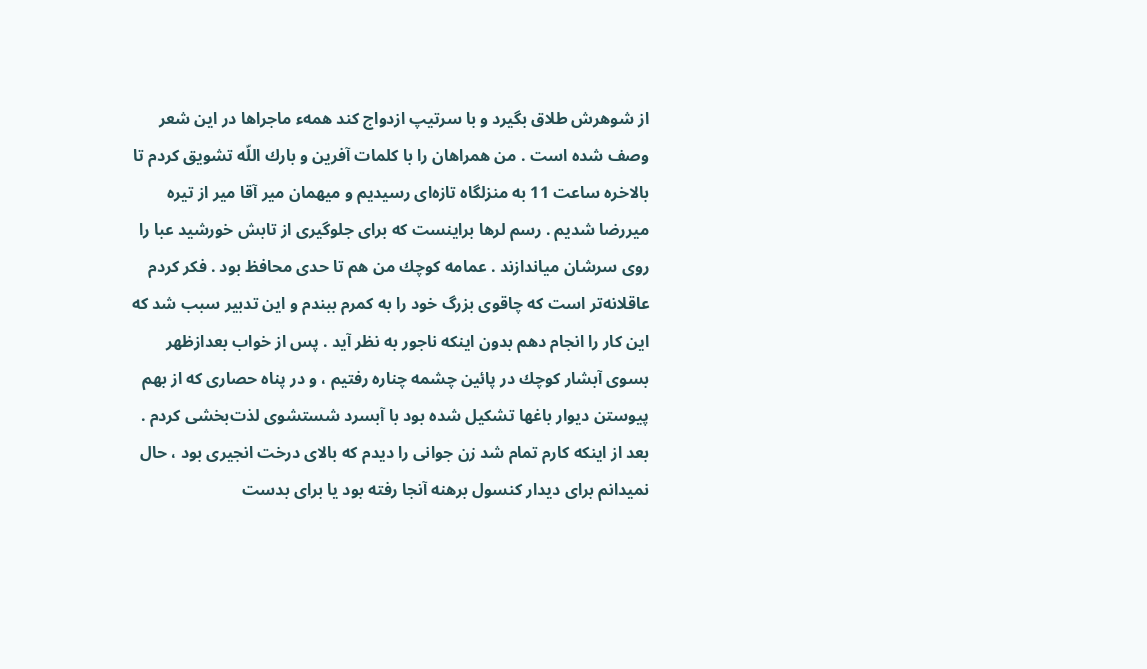از شوهرش طلاق بگيرد و با سرتيپ ازدواج كند همهء ماجراها در اين شعر وصف شده است . من همراهان را با كلمات آفرين و بارك اللّه تشويق كردم تا بالاخره ساعت 11 به منزلگاه تازه‌اى رسيديم و ميهمان مير آقا مير از تيره ميررضا شديم . رسم لرها براينست كه براى جلوگيرى از تابش خورشيد عبا را روى سرشان مياندازند . عمامه كوچك من هم تا حدى محافظ بود . فكر كردم عاقلانه‌تر است كه چاقوى بزرگ خود را به كمرم ببندم و اين تدبير سبب شد كه اين كار را انجام دهم بدون اينكه ناجور به نظر آيد . پس از خواب بعدازظهر بسوى آبشار كوچك در پائين چشمه چناره رفتيم ، و در پناه حصارى كه از بهم پيوستن ديوار باغها تشكيل شده بود با آبسرد شستشوى لذت‌بخشى كردم . بعد از اينكه كارم تمام شد زن جوانى را ديدم كه بالاى درخت انجيرى بود ، حال نميدانم براى ديدار كنسول برهنه آنجا رفته بود يا براى بدست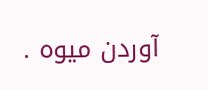آوردن ميوه .